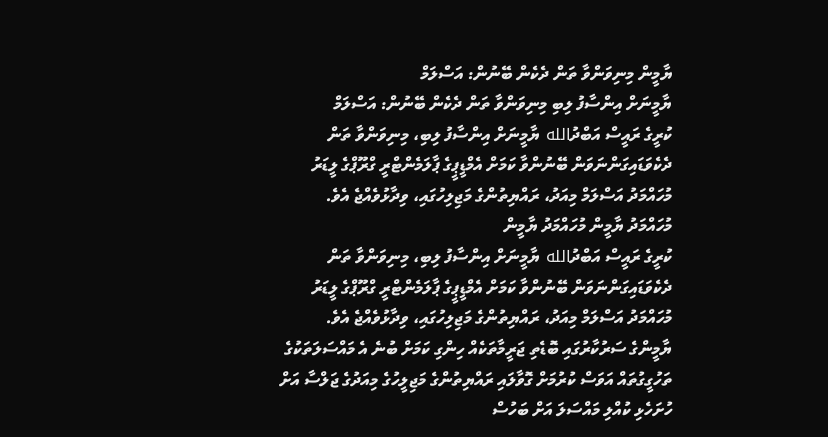ޔާމީން މިނިވަންވާ ތަން ދެކެން ބޭނުން: އަސްލަމް
ޔާމީނަށް އިންސާފު ލިބި މިނިވަންވާ ތަން ދެކެން ބޭނުން: އަސްލަމް
ކުރީގެ ރައީސް އަބްދުالله ޔާމީނަށް އިންސާފު ލިބި، މިނިވަންވާ ތަން ދެކެވަޑައިގަންނަވަން ބޭނުންވާ ކަމަށް އެމްޑީޕީގެ ޕާލަމެންޓްރީ ގްރޫޕްގެ ލީޑަރު މުހައްމަދު އަސްލަމް މިއަދު، ރައްޔިތުންގެ މަޖިލިހުގައި، ވިދާޅުވެއްޖެ އެވެ.
މުހައްމަދު ޔާމީން މުހައްމަދު ޔާމީން
ކުރީގެ ރައީސް އަބްދުالله ޔާމީނަށް އިންސާފު ލިބި، މިނިވަންވާ ތަން ދެކެވަޑައިގަންނަވަން ބޭނުންވާ ކަމަށް އެމްޑީޕީގެ ޕާލަމެންޓްރީ ގްރޫޕްގެ ލީޑަރު މުހައްމަދު އަސްލަމް މިއަދު، ރައްޔިތުންގެ މަޖިލިހުގައި، ވިދާޅުވެއްޖެ އެވެ.
ޔާމީންގެ ސަރުކާރުގައި ބޮޑެތި ޖަރީމާތަކެއް ހިންގި ކަމަށް ބުނެ އެ މައްސަލަތަކުގެ ތަހުގީގުތައް އަވަސް ކުރުމަށް ގޮވާލައި ރައްޔިތުންގެ މަޖިލީހުގެ މިއަދުގެ ޖަލްސާ އަށް ހުށަހެޅި ކުއްލި މައްސަލަ އަށް ބަހުސް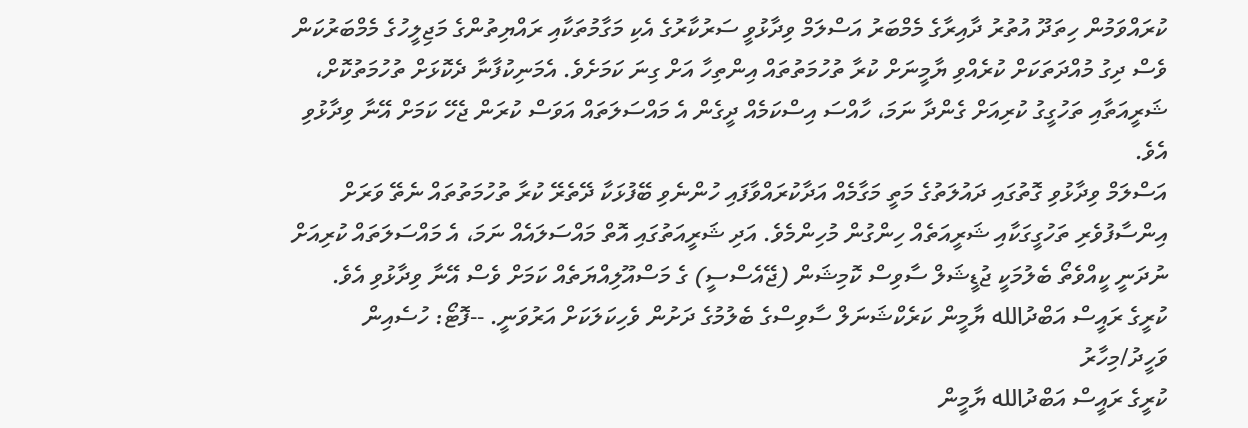ކުރައްވަމުން ހިތަދޫ އުތުރު ދާއިރާގެ މެމްބަރު އަސްލަމް ވިދާޅުވީ ސަރުކާރުގެ އެކި މަގާމުތަކާއި ރައްޔިތުންގެ މަޖިލީހުގެ މެމްބަރުކަން ވެސް ދިގު މުއްދަތަކަށް ކުރެއްވި ޔާމީނަށް ކުރާ ތުހުމަތުތައް އިންތިހާ އަށް ގިނަ ކަމަށެވެ. އެމަނިކުފާނާ ދެކޮޅަށް ތުހުމަތުކޮށް، ޝަރީއަތާއި ތަހުގީގު ކުރިއަށް ގެންދާ ނަމަ، ހާއްސަ އިސްކަމެއް ދީގެން އެ މައްސަލަތައް އަވަސް ކުރަން ޖެހޭ ކަމަށް އޭނާ ވިދާޅުވި އެވެ.
އަސްލަމް ވިދާޅުވި ގޮތުގައި ދައުލަތުގެ މަތީ މަގާމެއް އަދާކުރައްވާފައި ހުންނެވި ބޭފުޅަކާ ދޭތެރޭ ކުރާ ތުހުމަތުތައް ނެތޭ ވަރަށް އިންސާފުވެރި ތަހުގީގަކާއި ޝަރީއަތެއް ހިންގުން މުހިންމެވެ. އަދި ޝަރީއަތުގައި އޮތް މައްސަލައެއް ނަމަ، އެ މައްސަލަތައް ކުރިއަށް ނުދަނީ ކީއްވެތޯ ބެލުމަކީ ޖުޑީޝަލް ސާވިސް ކޮމިޝަން (ޖޭއެސްސީ) ގެ މަސްއޫލިއްޔަތެއް ކަމަށް ވެސް އޭނާ ވިދާޅުވި އެވެ.
ކުރީގެ ރައީސް އަބްދުالله ޔާމީން ކަރެކްޝަނަލް ސާވިސްގެ ބެލުމުގެ ދަށުން ވެހިކަލަކަށް އަރުވަނީ. --ފޮޓޯ: ހުސެއިން ވަހީދު/މިހާރު
ކުރީގެ ރައީސް އަބްދުالله ޔާމީން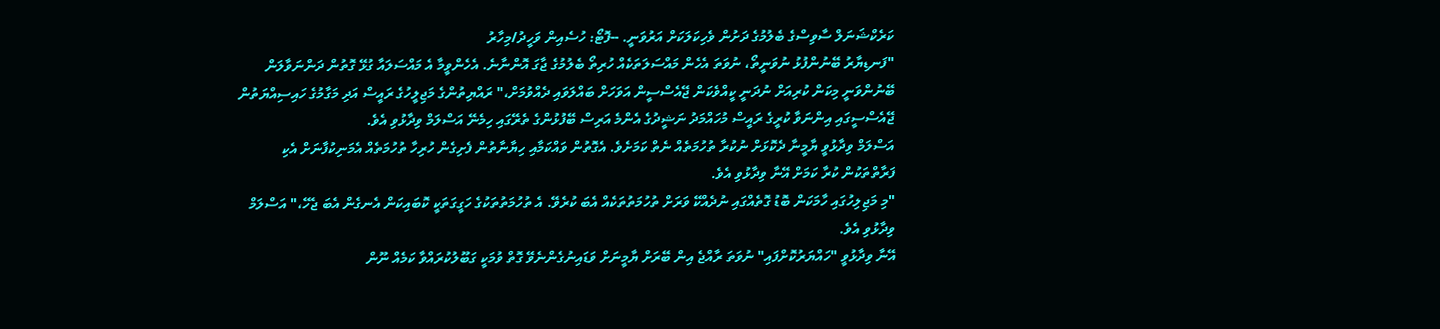ކަރެކްޝަނަލް ސާވިސްގެ ބެލުމުގެ ދަށުން ވެހިކަލަކަށް އަރުވަނީ. --ފޮޓޯ: ހުސެއިން ވަހީދު/މިހާރު
"ފަނޑިޔާރު ބޭނުންފުޅު ނުވަނީތޯ، ނުވަތަ އެހެން މައްސަލަތަކެއް ހުރިތޯ ބެލުމުގެ ޖާގަ އޮންނާނެ. އެހެންވީމާ އެ މައްސަލައާ ގުޅޭ ގޮތުން ދަންނަވާލަން ބޭނުންވަނީ މިކަން ކުރިއަށް ނުދަނީ ކީއްވެކަން ޖޭއެސްސީން އަވަހަށް ބައްލަވައި ދެއްވުމަށް،" ރައްޔިތުންގެ މަޖިލީހުގެ ރައީސް އަދި މަގާމުގެ ހައިސިއްޔަތުން ޖޭއެސްސީގައި އިންނަވާ ކުރީގެ ރައީސް މުހައްމަދު ނަޝީދުގެ އެންމެ އަރިސް ބޭފުޅުންގެ ތެރޭގައި ހިމެނޭ އަސްލަމް ވިދާޅުވި އެވެ.
އަސްލަމް ވިދާޅުވީ ޔާމީނާ ދެކޮޅަށް ނުކުރާ ތުހުމަތެއް ނެތް ކަމަށެވެ. އެގޮތުން ވައްކަމާއި ހިޔާނާތުން ފެށިގެން ހުރިހާ ތުހުމަތެއް އެމަނިކުފާނަށް އެކި ފަރާތްތަކުން ކުރާ ކަމަށް އޭނާ ވިދާޅުވި އެވެ.
"މި މަޖިލިހުގައި ހާމަކަން ބޮޑު ގޮތެއްގައި ނުދެއްކޭ ވަރަށް ތުހުމަތުތަކެއް އެބަ ކުރެވޭ. އެ ތުހުމަތުތަކުގެ ހަގީގަތަކީ ކޮބައިކަން އެނގެން އެބަ ޖެހޭ،" އަސްލަމް ވިދާޅުވި އެވެ.
އޭނާ ވިދާޅުވީ "ހައްޔަރުކޮށްފައި" ނުވަތަ ރާއްޖެ އިން ބޭރަށް ޔާމީނަށް ވަޑައިނުގެންނެވޭ ގޮތް ވުމަކީ ގަބޫލުކުރައްވާ ކަމެއް ނޫން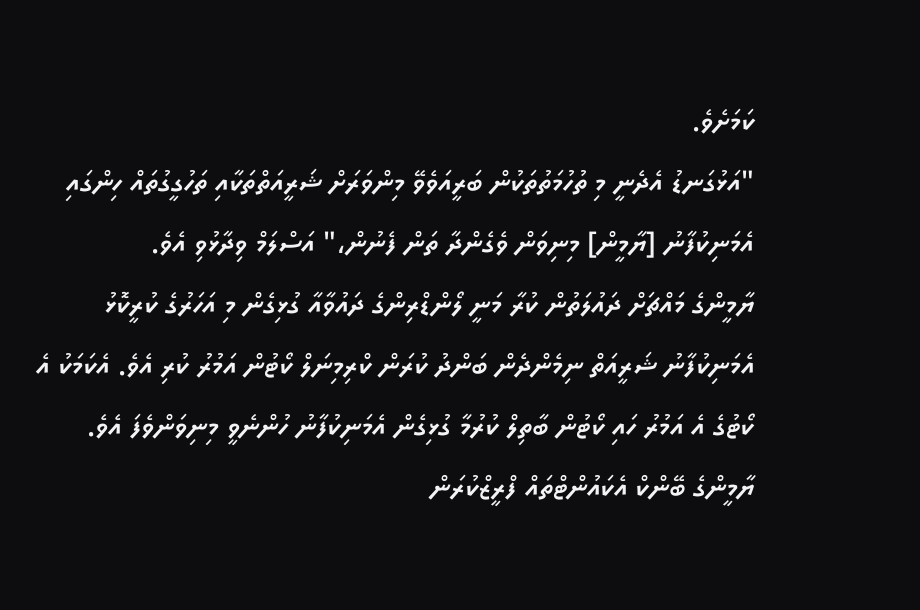ކަމަށެވެ.
"އަޅުގަނޑު އެދެނީ މި ތުހުމަތުތަކުން ބަރީއަވެވޭ މިންވަރަށް ޝަރީއަތްތަކާއި ތަހުގީގުތައް ހިންގައި އެމަނިކުފާނު [ޔާމީން] މިނިވަން ވެގެންދާ ތަން ފެނުން،" އަސްލަމް ވިދާޅުވި އެވެ.
ޔާމީންގެ މައްޗަށް ދައުލަތުން ކުރާ މަނީ ލޯންޑްރިންގެ ދައުވާއާ ގުޅިގެން މި އަހަރުގެ ކުރީކޮޅު އެމަނިކުފާނު ޝަރީއަތް ނިމެންދެން ބަންދު ކުރަން ކްރިމިނަލް ކޯޓުން އަމުރު ކުރި އެވެ. އެކަމަކު އެ ކޯޓުގެ އެ އަމުރު ހައި ކޯޓުން ބާތިލް ކުރުމާ ގުޅިގެން އެމަނިކުފާނު ހުންނެވީ މިނިވަންވެފަ އެވެ.
ޔާމީންގެ ބޭންކް އެކައުންޓްތައް ފްރީޒްކުރަން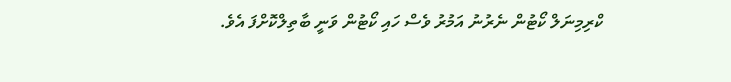ކްރިމިނަލް ކޯޓުން ނެރުނު އަމުރު ވެސް ހައި ކޯޓުން ވަނީ ބާތިލްކޮށްފަ އެވެ.